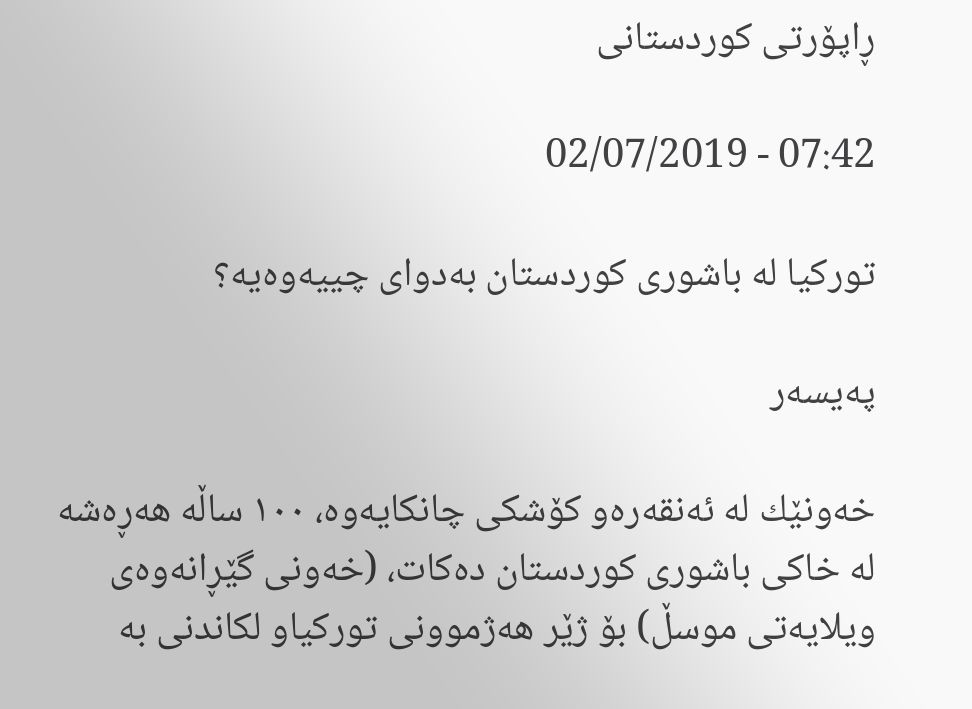ڕاپۆرتی کوردستانی

07:42 - 02/07/2019

توركیا له‌ باشورى كوردستان به‌دواى چییه‌وه‌یه‌؟‌

پەیسەر

خه‌ونێك له‌ ئه‌نقه‌ره‌و كۆشكى چانكایه‌وه‌، ١٠٠ ساڵە هه‌ڕه‌شه‌ له‌ خاكى باشورى كوردستان ده‌كات، (خه‌ونى گێڕانه‌وه‌ى ویلایه‌تى موسڵ) بۆ ژێر هه‌ژموونى توركیاو لكاندنى به‌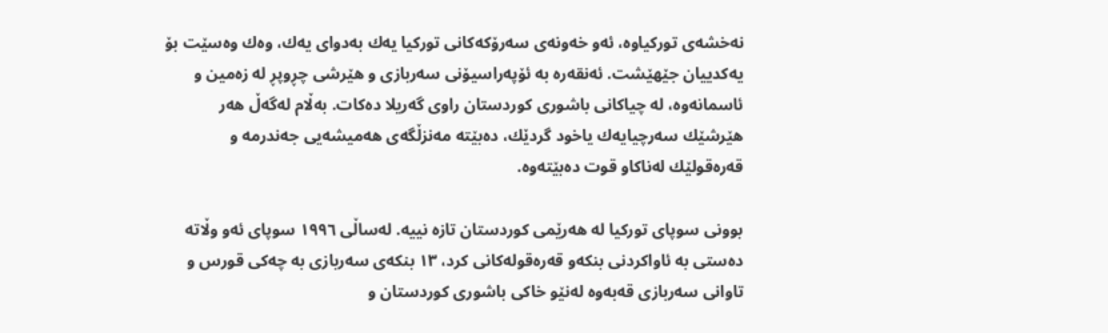نه‌خشه‌ى توركیاوه‌، ئه‌و خه‌ونه‌ى سه‌رۆكه‌كانى توركیا یه‌ك به‌دواى یه‌ك، وه‌ك وه‌سێت بۆ یه‌كدییان جێهێشت. ئه‌نقه‌ره‌ به‌ ئۆپه‌راسیۆنى سه‌ربازى و هێرشى چڕوپڕ له‌ زه‌مین و ئاسمانه‌وه‌، له‌ چیاكانى باشورى كوردستان راوى گه‌ریلا ده‌كات. به‌ڵام له‌گه‌ڵ هه‌ر هێرشێك سه‌رچیایه‌ك یاخود گردێك، ده‌بێته‌ مه‌نزڵگه‌ى هه‌میشه‌یى جه‌ندرمه‌ و قه‌ره‌قولێك له‌ناكاو قوت ده‌بێته‌وه‌.

بوونى سوپاى توركیا له‌ هه‌رێمى كوردستان تازه‌ نییه‌. له‌ساڵى ١٩٩٦ سوپاى ئه‌و وڵاته‌ ده‌ستى به‌ ئاواكردنى بنكه‌و قه‌ره‌قوله‌كانى كرد، ١٣ بنكه‌ى سه‌ربازى به‌ چه‌كى قورس و تاوانى سه‌ربازى قه‌به‌وه‌ له‌نێو خاكى باشورى كوردستان و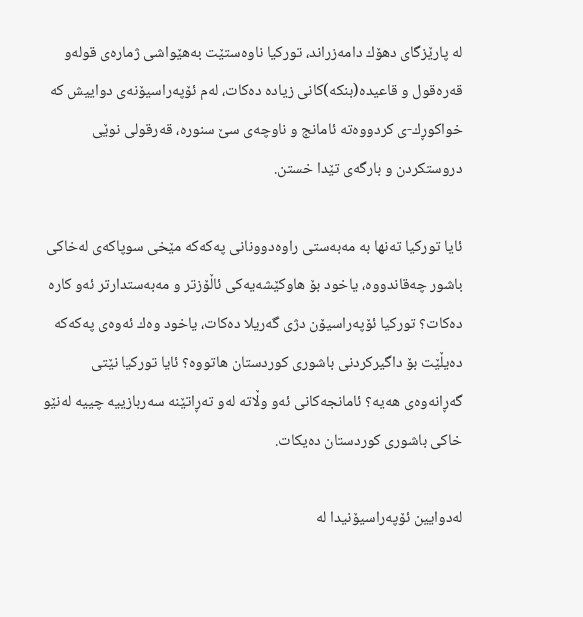له‌ پارێزگاى دهۆك دامه‌زراند، توركیا ناوه‌ستێت به‌هێواشى ژماره‌ى قوله‌و قه‌ره‌قول و قاعیده‌(بنكه‌)كانى زیاده‌ ده‌كات، له‌م ئۆپه‌راسیۆنه‌ى دواییش كه‌ خواكوڕك-ى كردووه‌ته‌ ئامانج و ناوچەى سێ سنوره‌، قه‌رقولى نوێى دروستكردن و بارگه‌ى تێدا خستن.

ئایا توركیا ته‌نها به‌ مه‌به‌ستى راوه‌دوونانى په‌كه‌كه‌ مێخى سوپاكه‌ى له‌خاكى باشور چه‌قاندووه‌، یاخود بۆ هاوكێشه‌یه‌كى ئاڵۆزتر و مه‌به‌ستدارتر ئه‌و كاره‌ ده‌كات؟ توركیا ئۆپه‌راسیۆن دژى گه‌ریلا ده‌كات، یاخود وه‌ك ئه‌وه‌ى په‌كه‌كه‌ دەیڵێت بۆ داگیركردنى باشورى كوردستان هاتووه‌؟ ئایا توركیا نێتى گه‌ڕانه‌وه‌ى هه‌یه‌؟ ئامانجه‌كانى ئه‌و وڵاته‌ له‌و ته‌ڕاتێنه‌ سه‌ربازییه‌ چییه‌ له‌نێو خاكى باشورى كوردستان ده‌یكات.

له‌دوایین ئۆپه‌راسیۆنیدا له‌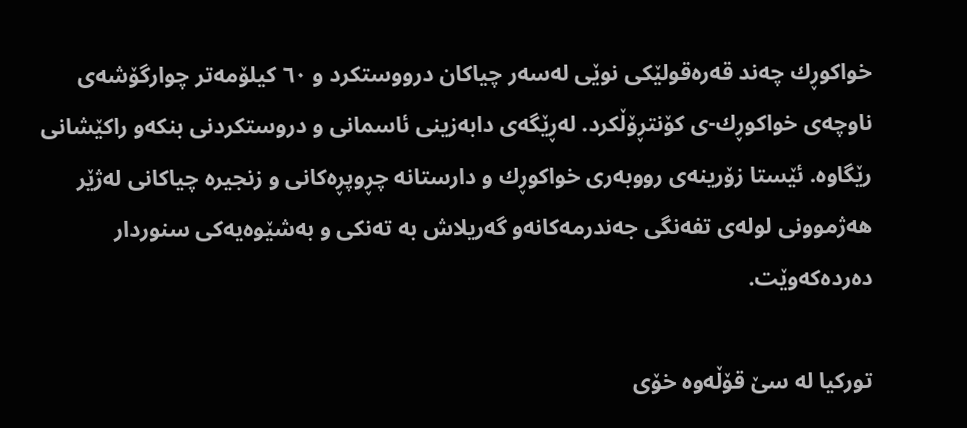خواكوڕك چه‌ند قه‌ره‌قولێكى نوێى له‌سه‌ر چیاكان درووستكرد و ٦٠ كیلۆمه‌تر چوارگۆشه‌ى ناوچه‌ى خواكوڕك-ى كۆنتڕۆڵكرد. له‌ڕێگه‌ى دابه‌زینى ئاسمانى و دروستكردنى بنكه‌و راكێشانى رێگاوه‌. ئێستا زۆرینه‌ى رووبه‌رى خواكوڕك و دارستانه‌ چڕوپڕه‌كانى و زنجیره‌ چیاكانى له‌ژێر هه‌ژموونى لولەى تفه‌نگى جه‌ندرمه‌كانه‌و گه‌ریلاش به‌ ته‌نکى و به‌شێوه‌یه‌كى سنوردار ده‌رده‌كه‌وێت.

توركیا له‌ سێ قۆڵه‌وه‌ خۆى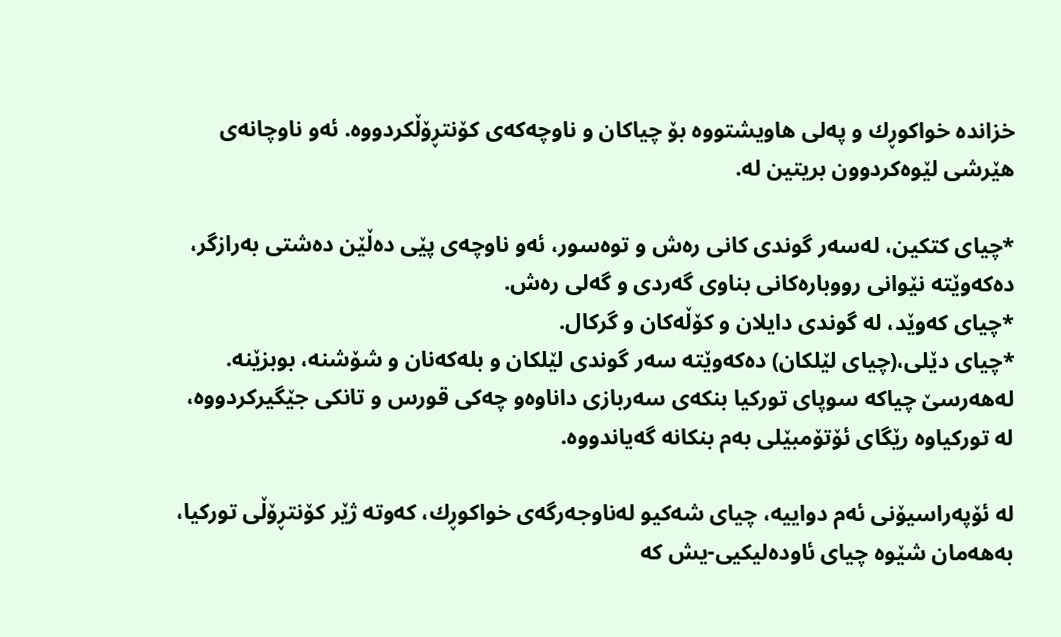خزانده‌ خواكوڕك و په‌لى هاویشتووه‌ بۆ چیاكان و ناوچه‌كه‌ى كۆنتڕۆڵكردووه‌. ئه‌و ناوچانه‌ى هێرشى لێوه‌كردوون بریتین لە.

*چیاى كتكین، له‌سه‌ر گوندى كانى ره‌ش و توه‌سور، ئه‌و ناوچه‌ى پێى ده‌ڵێن ده‌شتى به‌رازگر، ده‌كه‌وێته‌ نێوانى رووباره‌كانى بناوى گه‌ردى و گه‌لى ره‌ش.
*چیاى كه‌وێد، له‌ گوندى دایلان و كۆڵه‌كان و گركال.
*چیاى دێلى،(چیاى لێلكان) ده‌كه‌وێته‌ سه‌ر گوندى لێلكان و بله‌كه‌نان و شۆشنه‌، بوبزێنه‌.
له‌هه‌رسێ چیاكه‌ سوپای توركیا بنكه‌ى سه‌ربازى داناوه‌و چه‌كى قورس و تانكى جێگیركردووه‌، له‌ توركیاوه‌ رێگاى ئۆتۆمبێلى به‌م بنكانه‌ گه‌یاندووه‌.

له‌ ئۆپه‌راسیۆنى ئه‌م دواییه‌، چیاى شه‌كیو له‌ناوجه‌رگه‌ى خواكوڕك، كه‌وته‌ ژێر كۆنتڕۆڵى توركیا، به‌هه‌مان شێوه‌ چیاى ئاوده‌لیكیى-یش كه‌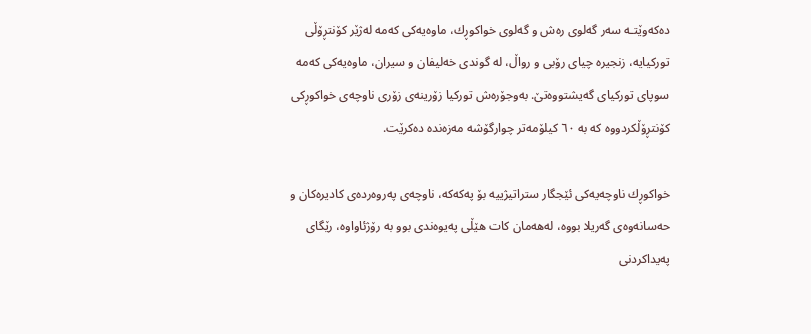ده‌كه‌وێتـه‌ سه‌ر گه‌لوى ره‌ش و گه‌لوى خواكوڕك، ماوه‌یه‌كى كه‌مه‌ له‌ژێر كۆنتڕۆڵى توركیایه‌، زنجیره‌ چیاى رۆبى و رواڵ، له‌ گوندى خه‌لیفان و سیران، ماوه‌یه‌كى كه‌مه‌ سوپاى توركیاى گه‌یشتووه‌تێ. به‌وجۆره‌ش توركیا زۆرینه‌ى زۆرى ناوچه‌ى خواكوڕكى كۆنتڕۆڵكردووه‌ كه‌ به‌ ٦٠ كیلۆمه‌تر چوارگۆشه‌ مه‌زه‌نده‌ ده‌كرێت.

خواكوڕك ناوچه‌یه‌كى ئێجگار ستراتیژییە بۆ په‌كه‌كه‌، ناوچه‌ى په‌روه‌رده‌ى كادیره‌كان و حه‌سانه‌وه‌ى گه‌ریلا بووه‌، له‌هه‌مان كات هێڵى په‌یوه‌ندى بوو به‌ رۆژئاواوه، رێگاى په‌یداكردنى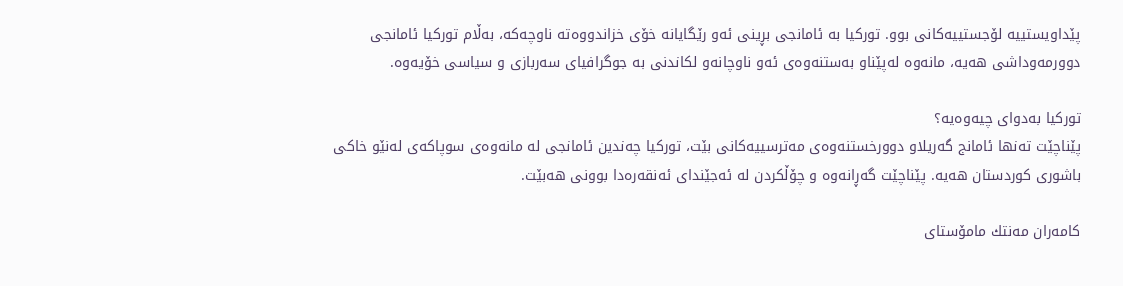پێداویستییه‌ لۆجستییه‌كانى بوو. توركیا به‌ ئامانجى بڕینى ئه‌و رێگایانه‌ خۆى خزاندووه‌ته‌ ناوچه‌كه‌، به‌ڵام توركیا ئامانجى دوورمه‌وداشى هه‌یه‌، مانه‌وه‌ له‌پێناو به‌ستنه‌وه‌ى ئه‌و ناوچانه‌و لكاندنى به‌ جوگرافیاى سه‌ربازى و سیاسى خۆیه‌وه‌.

توركیا به‌دواى چیه‌وه‌یه‌؟
پێناچێت ته‌نها ئامانج گه‌ریلاو دوورخستنه‌وه‌ى مه‌ترسییه‌كانى بێت، توركیا چه‌ندین ئامانجى له‌ مانه‌وه‌ى سوپاكه‌ى له‌نێو خاكى باشورى كوردستان هه‌یه‌. پێناچێت گه‌ڕانه‌وه‌ و چۆڵكردن له‌ ئه‌جێنداى ئه‌نقه‌ره‌دا بوونى هه‌بێت.

كامه‌ران مه‌نتك مامۆستاى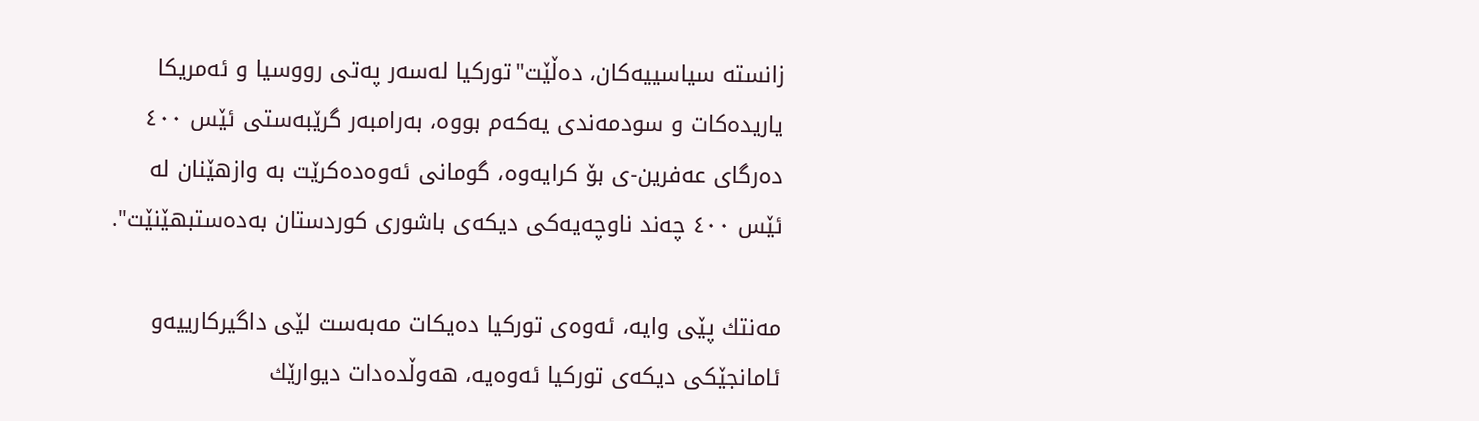زانسته‌ سیاسییه‌كان، ده‌ڵێت"توركیا له‌سه‌ر په‌تى رووسیا و ئه‌مریكا یاریده‌كات و سودمه‌ندى یه‌كه‌م بووه‌، به‌رامبه‌ر گرێبه‌ستى ئێس ٤٠٠ ده‌رگاى عه‌فرین-ى بۆ كرایه‌وه‌، گومانى ئه‌وه‌ده‌كرێت به‌ وازهێنان له‌ ئێس ٤٠٠ چه‌ند ناوچه‌یه‌كى دیكه‌ى باشورى كوردستان به‌ده‌ستبهێنێت".

مه‌نتك پێى وایه‌، ئه‌وه‌ى توركیا ده‌یكات مه‌به‌ست لێى داگیركارییه‌و ئامانجێكى دیكه‌ى توركیا ئه‌وه‌یه‌، هه‌وڵده‌دات دیوارێك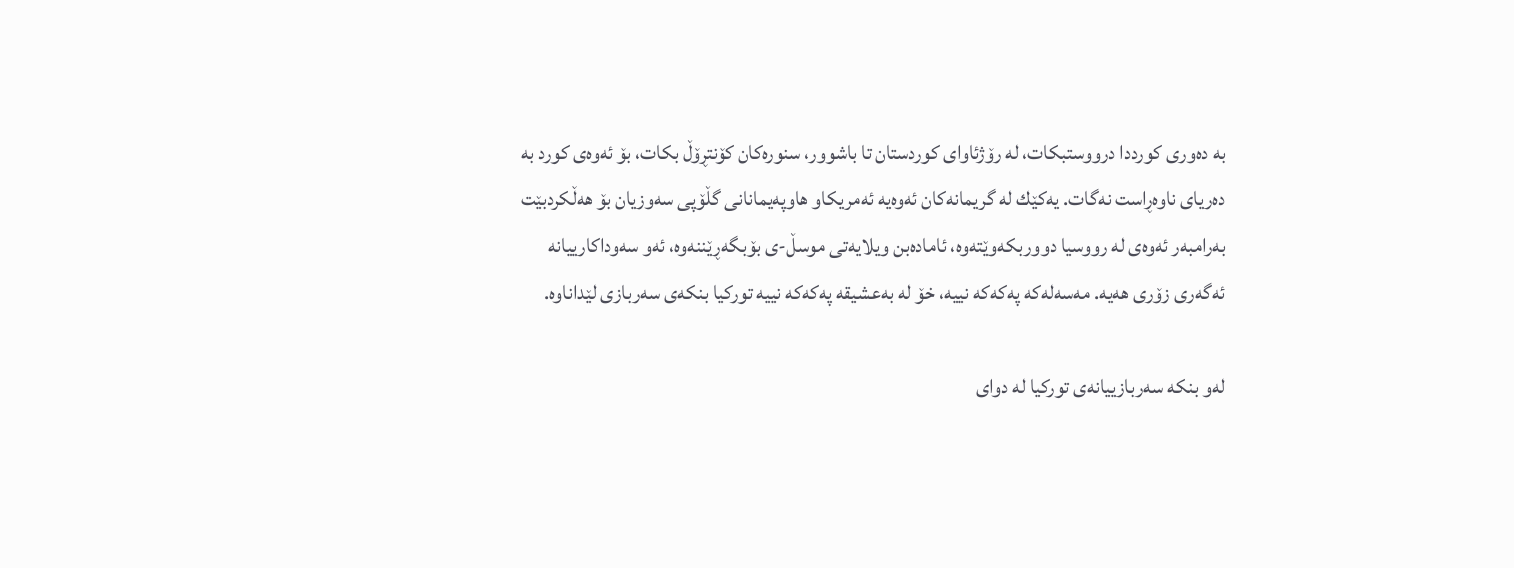به‌ ده‌ورى كورددا درووستبكات، له‌ رۆژئاواى كوردستان تا باشوور، سنوره‌كان كۆنتڕۆڵ بكات، بۆ ئه‌وه‌ى كورد به‌ ده‌ریاى ناوه‌ڕاست نه‌گات. یه‌كێك له‌ گریمانه‌كان ئه‌وه‌یه‌ ئه‌مریکاو هاوپه‌یمانانى گڵۆپى سه‌وزیان بۆ هه‌ڵكردبێت به‌رامبه‌ر ئه‌وه‌ى له‌ رووسیا دووربكه‌وێته‌وه‌، ئاماده‌بن ویلایه‌تى موسڵ-ى بۆبگه‌ڕێننه‌وه‌، ئه‌و سه‌وداكارییانه‌ ئه‌گه‌رى زۆرى هه‌یه‌. مه‌سه‌له‌كه‌ په‌كه‌كه‌ نییه‌، خۆ له‌ به‌عشیقه‌ په‌كه‌كه‌ نییه‌ توركیا بنكه‌ى سه‌ربازى لێداناوه‌.

له‌و بنكه‌ سه‌ربازییانه‌ى توركیا له‌ دواى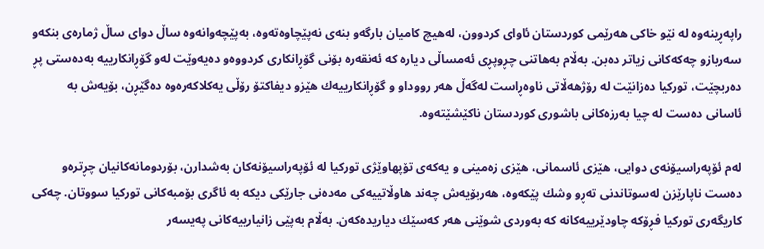راپه‌ڕینه‌وه‌ له‌ نێو خاكى هه‌رێمى كوردستان ئاواى كردوون، له‌هیچ كامیان بارگه‌و بنه‌ى نه‌پێچاوه‌ته‌وه‌، به‌پێچه‌وانه‌وه‌ ساڵ دواى ساڵ ژماره‌ى بنكه‌و سه‌ربازو چه‌كه‌كانى زیاتر ده‌بن. به‌ڵام به‌هاتنى چڕوپڕى ئه‌مساڵی دیارە كه‌ ئه‌نقه‌ره‌ بۆنى گۆڕانكارى كردووه‌و ده‌یه‌وێت له‌و گۆڕانكارییه‌ به‌ده‌ستى پڕ ده‌ربچێت، توركیا ده‌زانێت له‌ رۆژهه‌ڵاتى ناوه‌ڕاست له‌گه‌ڵ هه‌ر رووداو و گۆڕانكارییه‌ك هێزو دیفاكتۆ رۆڵى یه‌كلاكه‌رەوه‌ ده‌گێڕن، بۆیه‌ش به‌ ئاسانى ده‌ست له‌ چیا به‌رزه‌كانى باشورى كوردستان ناكێشێته‌وه‌.

له‌م ئۆپه‌راسیۆنه‌ى دوایى، هێزى ئاسمانى، هێزى زه‌مینى و یه‌كه‌ى تۆپهاوێژى توركیا له‌ ئۆپه‌راسیۆنه‌كان به‌شدارن، بۆردومانه‌كانیان چڕتره‌و ده‌ست ناپارێزن له‌سوتاندنى ته‌ڕو وشك پێکه‌وه‌، هه‌ربۆیه‌ش چه‌ند هاوڵاتییه‌كى مه‌ده‌نى جارێكى دیكه‌ به‌ ئاگرى بۆمبه‌كانى توركیا سووتان. چه‌كى كاریگه‌رى توركیا فڕۆكه‌ چاودێرییه‌كانه‌ كه‌ به‌وردى شوێنى هه‌ر كه‌سێك دیاریده‌كه‌ن. به‌ڵام به‌پێى زانیارییه‌كانى په‌یسه‌ر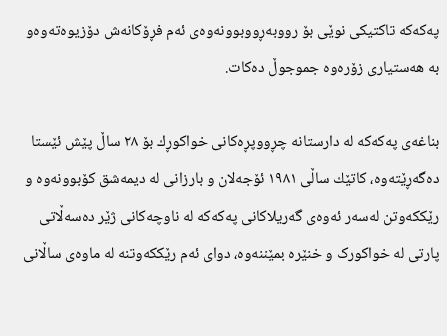په‌كه‌كه‌ تاكتیكى نوێى بۆ رووبه‌ڕووبوونه‌وه‌ى ئه‌م فڕۆكانه‌ش دۆزیوه‌ته‌وه‌و به‌ هه‌ستیارى زۆره‌وه‌ جموجوڵ ده‌كات.

بناغه‌ى په‌كه‌كه‌ له‌ دارستانه‌ چڕووپڕه‌كانى خواكوڕك بۆ ٢٨ ساڵ پێش ئێستا ده‌گه‌ڕێته‌وه‌، كاتێك ساڵی ١٩٨١ ئۆجەلان و بارزانی لە دیمەشق کۆبوونەوە و رێککەوتن لەسەر ئەوەی گەریلاکانی پەکەکە لە ناوچەکانی ژێر دەسەڵاتی پارتی لە خواکورک و خنێرە بمێننەوە، دوای ئەم رێککەوتنە لە ماوەی ساڵانی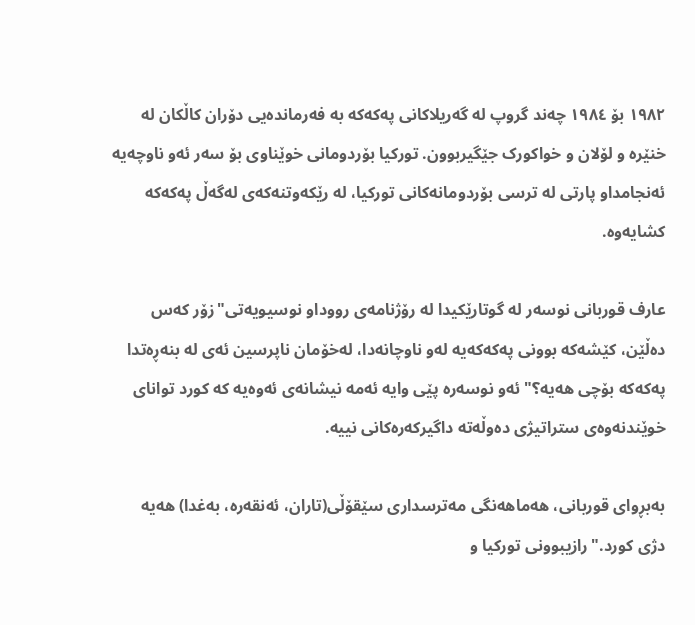١٩٨٢ بۆ ١٩٨٤ چەند گروپ لە گەریلاکانی پەکەکە بە فەرماندەیی دۆران کاڵکان لە خنێرە و لۆلان و خواکورک جێگیربوون. توركیا بۆردومانى خوێناوى بۆ سه‌ر ئه‌و ناوچه‌یه‌ ئه‌نجامداو پارتى لە ترسی بۆردومانەکانی تورکیا، لە رێکەوتنەکەی لەگەڵ پەکەکە کشایەوە.

عارف قوربانى نوسه‌ر له‌ گوتارێكیدا له‌ رۆژنامه‌ى رووداو نوسیویه‌تى"زۆر كه‌س ده‌ڵێن، كێشه‌كه‌ بوونى په‌كه‌كه‌یه‌ له‌و ناوچانه‌دا، له‌خۆمان ناپرسین ئه‌ى له‌ بنه‌ڕه‌تدا په‌كه‌كه‌ بۆچى هه‌یه‌؟" ئه‌و نوسه‌ره‌ پێى وایه‌ ئه‌مه‌ نیشانه‌ى ئه‌وه‌یه‌ كه‌ كورد تواناى خوێندنه‌وه‌ى ستراتیژى ده‌وڵه‌ته‌ داگیركه‌ره‌كانى نییه‌.

به‌بڕواى قوربانى، هه‌ماهه‌نگى مه‌ترسدارى سێقۆڵى(تاران، ئه‌نقه‌ره‌، به‌غدا) هه‌یه‌ دژى كورد."رازیبوونى توركیا و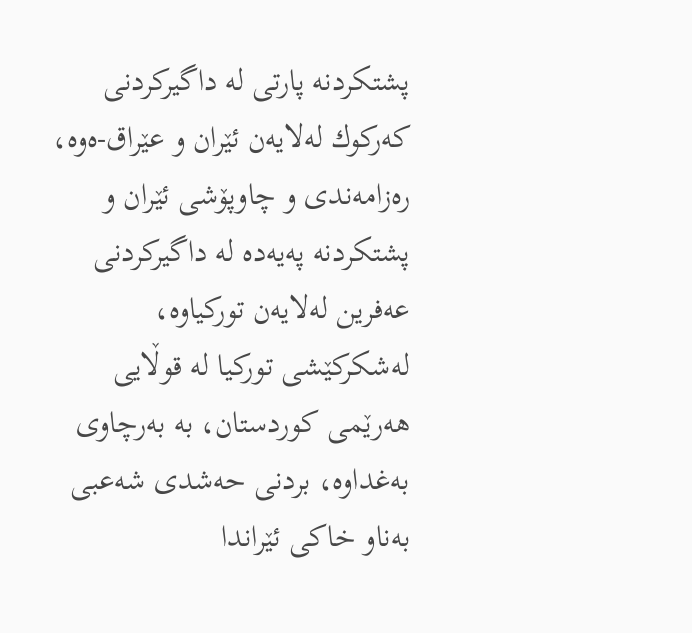پشتكردنه‌ پارتى له‌ داگیركردنى كه‌ركوك له‌لایه‌ن ئێران و عێراق-ه‌وه‌، ره‌زامه‌ندى و چاوپۆشى ئێران و پشتكردنه‌ په‌یه‌ده‌ له‌ داگیركردنى عه‌فرین له‌لایه‌ن توركیاوه‌، له‌شكركێشى توركیا له‌ قوڵایى هه‌رێمى كوردستان، به‌ به‌رچاوى به‌غداوه‌، بردنى حه‌شدى شه‌عبى به‌ناو خاكى ئێراندا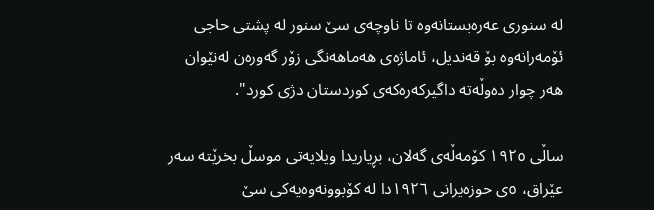له‌ سنورى عه‌ره‌بستانه‌وه‌ تا ناوچه‌ى سێ سنور له‌ پشتى حاجى ئۆمه‌رانه‌وه‌ بۆ قه‌ندیل، ئاماژه‌ى هه‌ماهه‌نگى زۆر گه‌وره‌ن له‌نێوان هه‌ر چوار ده‌وڵه‌ته‌ داگیركه‌ره‌كه‌ى كوردستان دژى كورد".

ساڵى ١٩٢٥ کۆمەڵەی گەلان، بڕیاریدا ویلایه‌تى موسڵ بخرێته‌ سه‌ر عێراق، ٥ی حوزەیرانی ١٩٢٦دا لە کۆبوونەوەیەکی سێ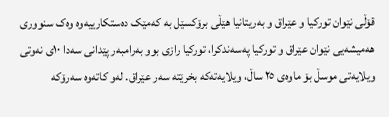قۆڵی نێوان تورکیا و عێراق و بەریتانیا هێڵی برۆکسێل بە کەمێک دەستکارییەوە وەک سنووری هەمیشەیی نێوان عێراق و تورکیا پەسەندکرا، توركیا رازى بوو به‌رامبه‌ر پێدانى سه‌دا ١٠ی نه‌وتى ویلایه‌تى موسڵ بۆ ماوه‌ى ٢٥ ساڵ، ویلایه‌ته‌کە بخرێته‌ سه‌ر عێراق. له‌و كاته‌وه‌ سه‌رۆكه‌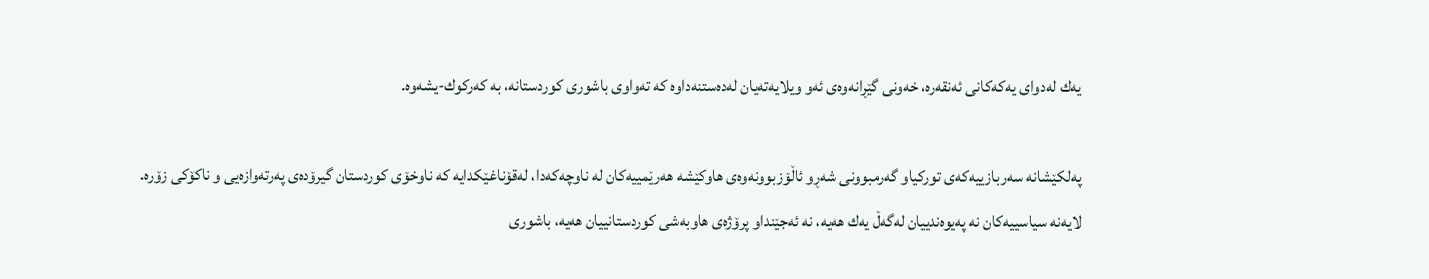یه‌ك له‌دواى یه‌كه‌كانى ئه‌نقه‌ره‌، خه‌ونى گێڕانه‌وه‌ى ئه‌و ویلایه‌ته‌یان له‌ده‌ستنه‌داوه‌ كه‌ ته‌واوى باشورى كوردستانه‌، به‌ كه‌ركوك-یشه‌وه‌.

په‌لكێشانه‌ سه‌ربازییه‌كه‌ى توركیاو گه‌رمبوونى شه‌ڕو ئاڵۆزبوونه‌وه‌ى هاوكێشه‌ هه‌رێمییه‌كان له‌ ناوچه‌كه‌دا، له‌قۆناغێكدایه‌ كه‌ ناوخۆى كوردستان گیرۆده‌ى په‌رته‌وازه‌یى و ناكۆكى زۆره‌. لایه‌نه‌ سیاسییه‌كان نه‌ په‌یوه‌ندییان له‌گه‌ڵ یه‌ك هه‌یه‌، نه‌ ئه‌جێنداو پرۆژه‌ى هاوبه‌شى كوردستانییان هه‌یه‌، باشورى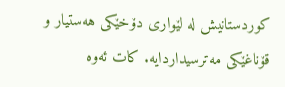كوردستانیش له‌ لێوارى دۆخێكى هه‌ستیار و قۆناغێكى مه‌ترسیداردایه‌. كات ئه‌وه‌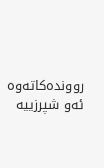روونده‌كاته‌وه‌ ئه‌و شپرزییه‌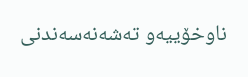ناوخۆییه‌و ته‌شه‌نه‌سه‌ندنى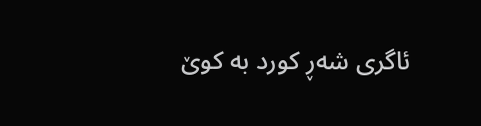ئاگرى شه‌ڕ كورد به‌ كوێ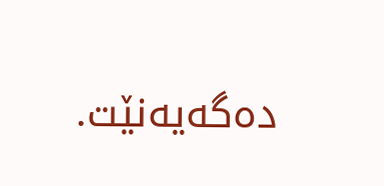ده‌گه‌یه‌نێت.